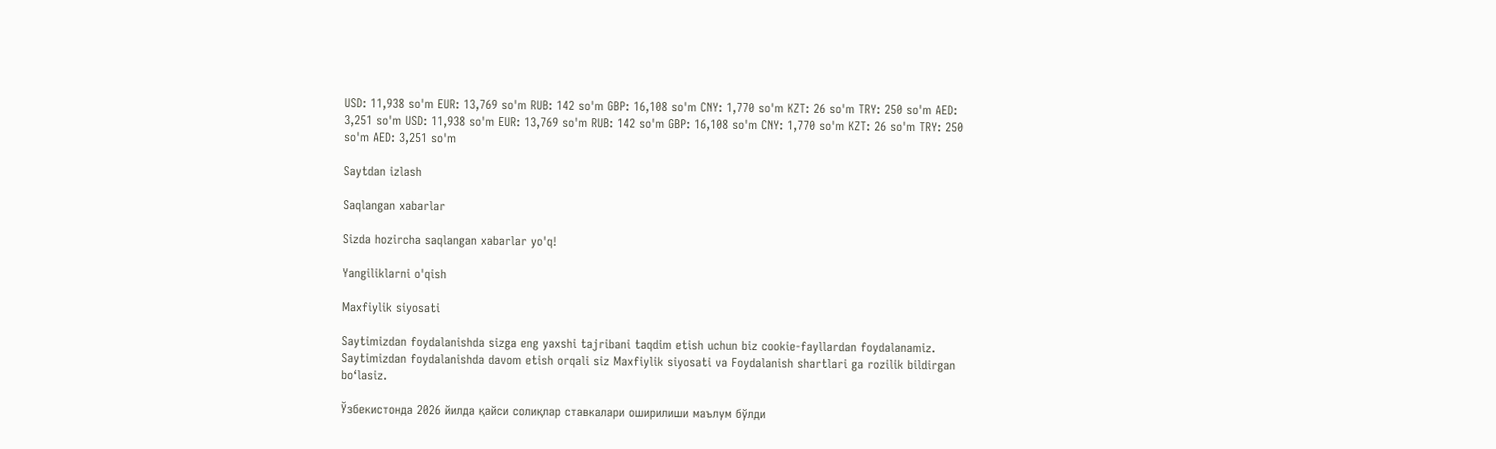USD: 11,938 so'm EUR: 13,769 so'm RUB: 142 so'm GBP: 16,108 so'm CNY: 1,770 so'm KZT: 26 so'm TRY: 250 so'm AED: 3,251 so'm USD: 11,938 so'm EUR: 13,769 so'm RUB: 142 so'm GBP: 16,108 so'm CNY: 1,770 so'm KZT: 26 so'm TRY: 250 so'm AED: 3,251 so'm

Saytdan izlash

Saqlangan xabarlar

Sizda hozircha saqlangan xabarlar yo'q!

Yangiliklarni o'qish

Maxfiylik siyosati

Saytimizdan foydalanishda sizga eng yaxshi tajribani taqdim etish uchun biz cookie-fayllardan foydalanamiz. Saytimizdan foydalanishda davom etish orqali siz Maxfiylik siyosati va Foydalanish shartlari ga rozilik bildirgan bo‘lasiz.

Ўзбекистонда 2026 йилда қайси солиқлар ставкалари оширилиши маълум бўлди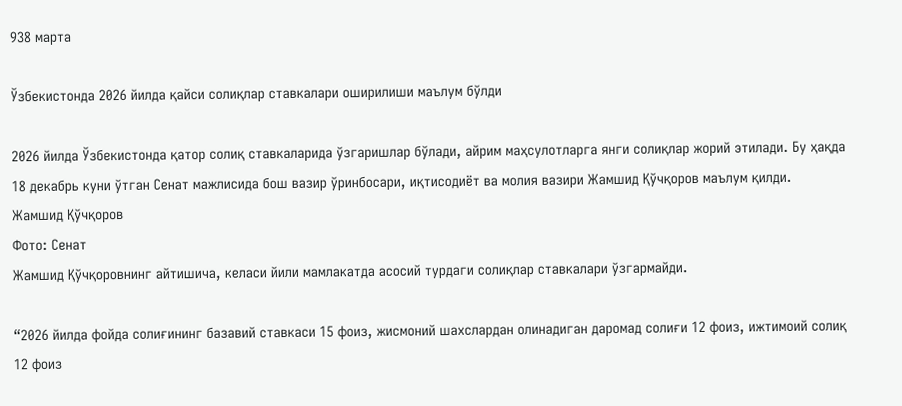938 марта

Ўзбекистонда 2026 йилда қайси солиқлар ставкалари оширилиши маълум бўлди

2026 йилда Ўзбекистонда қатор солиқ ставкаларида ўзгаришлар бўлади, айрим маҳсулотларга янги солиқлар жорий этилади. Бу ҳақда 18 декабрь куни ўтган Сенат мажлисида бош вазир ўринбосари, иқтисодиёт ва молия вазири Жамшид Қўчқоров маълум қилди.
Жамшид Қўчқоров
Фото: Сенат
Жамшид Қўчқоровнинг айтишича, келаси йили мамлакатда асосий турдаги солиқлар ставкалари ўзгармайди.

“2026 йилда фойда солиғининг базавий ставкаси 15 фоиз, жисмоний шахслардан олинадиган даромад солиғи 12 фоиз, ижтимоий солиқ 12 фоиз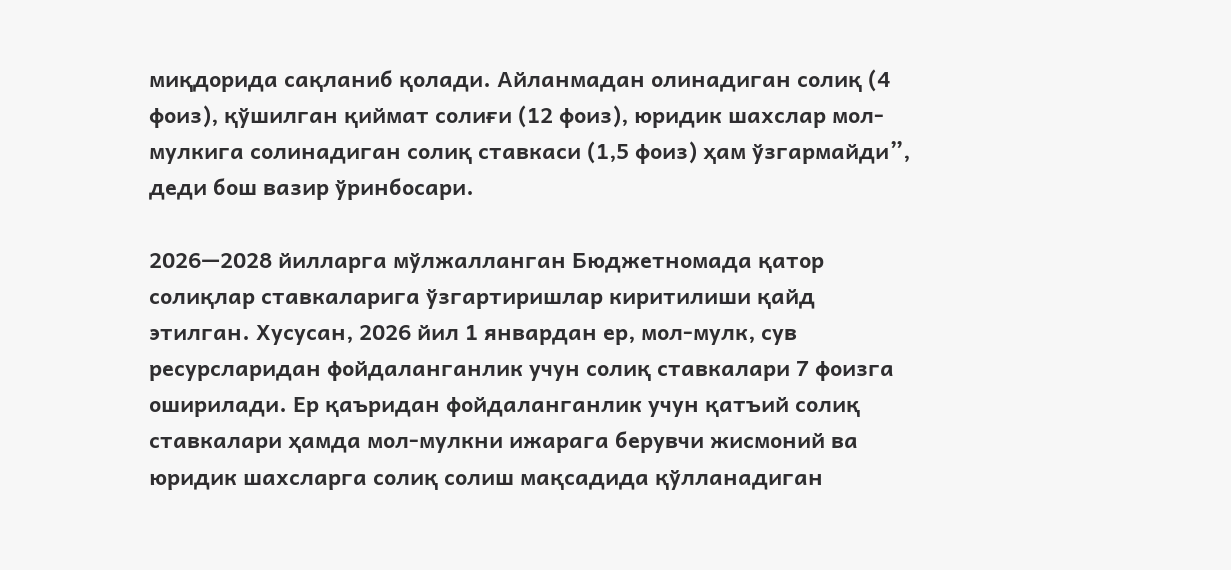миқдорида сақланиб қолади. Айланмадан олинадиган солиқ (4 фоиз), қўшилган қиймат солиғи (12 фоиз), юридик шахслар мол-мулкига солинадиган солиқ ставкаси (1,5 фоиз) ҳам ўзгармайди”, деди бош вазир ўринбосари.

2026—2028 йилларга мўлжалланган Бюджетномада қатор солиқлар ставкаларига ўзгартиришлар киритилиши қайд этилган. Хусусан, 2026 йил 1 январдан ер, мол-мулк, сув ресурсларидан фойдаланганлик учун солиқ ставкалари 7 фоизга оширилади. Ер қаъридан фойдаланганлик учун қатъий солиқ ставкалари ҳамда мол-мулкни ижарага берувчи жисмоний ва юридик шахсларга солиқ солиш мақсадида қўлланадиган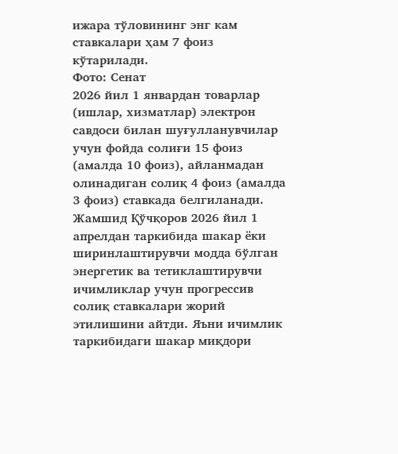ижара тўловининг энг кам ставкалари ҳам 7 фоиз кўтарилади.
Фото: Сенат
2026 йил 1 январдан товарлар (ишлар, хизматлар) электрон савдоси билан шуғулланувчилар учун фойда солиғи 15 фоиз (амалда 10 фоиз), айланмадан олинадиган солиқ 4 фоиз (амалда 3 фоиз) ставкада белгиланади.
Жамшид Қўчқоров 2026 йил 1 апрелдан таркибида шакар ёки ширинлаштирувчи модда бўлган энергетик ва тетиклаштирувчи ичимликлар учун прогрессив солиқ ставкалари жорий этилишини айтди. Яъни ичимлик таркибидаги шакар миқдори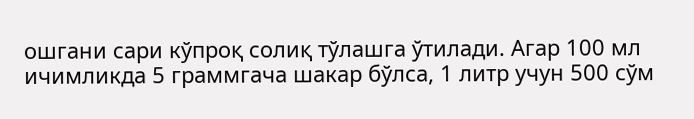ошгани сари кўпроқ солиқ тўлашга ўтилади. Агар 100 мл ичимликда 5 граммгача шакар бўлса, 1 литр учун 500 сўм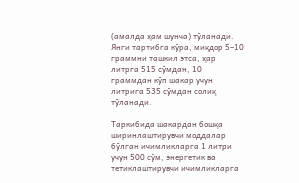(амалда ҳам шунча) тўланади. Янги тартибга кўра, миқдор 5–10 граммни ташкил этса, ҳар литрга 515 сўмдан, 10 граммдан кўп шакар учун литрига 535 сўмдан солиқ тўланади.

Таркибида шакардан бошқа ширинлаштирувчи моддалар бўлган ичимликларга 1 литри учун 500 сўм, энергетик ва тетиклаштирувчи ичимликларга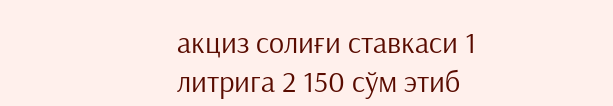акциз солиғи ставкаси 1 литрига 2 150 сўм этиб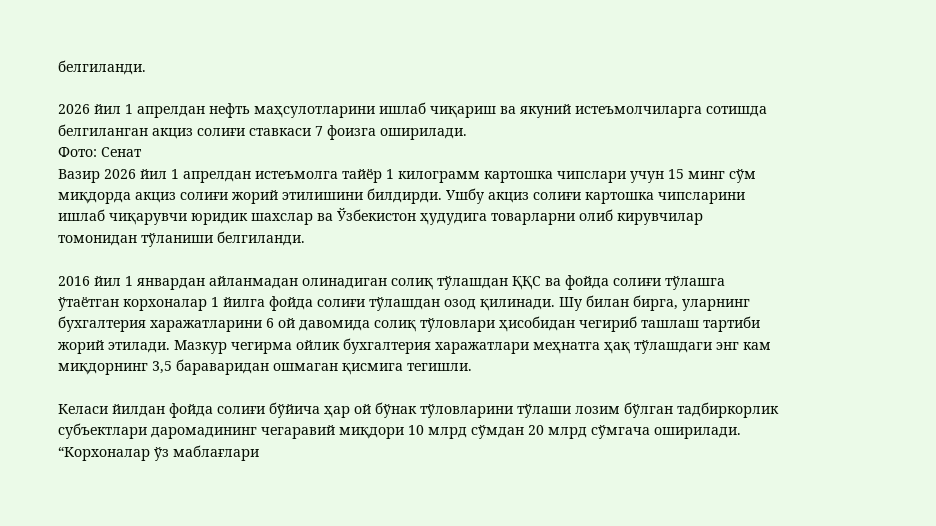белгиланди.

2026 йил 1 апрелдан нефть маҳсулотларини ишлаб чиқариш ва якуний истеъмолчиларга сотишда белгиланган акциз солиғи ставкаси 7 фоизга оширилади.
Фото: Сенат
Вазир 2026 йил 1 апрелдан истеъмолга тайёр 1 килограмм картошка чипслари учун 15 минг сўм миқдорда акциз солиғи жорий этилишини билдирди. Ушбу акциз солиғи картошка чипсларини ишлаб чиқарувчи юридик шахслар ва Ўзбекистон ҳудудига товарларни олиб кирувчилар томонидан тўланиши белгиланди.

2016 йил 1 январдан айланмадан олинадиган солиқ тўлашдан ҚҚС ва фойда солиғи тўлашга ўтаётган корхоналар 1 йилга фойда солиғи тўлашдан озод қилинади. Шу билан бирга, уларнинг бухгалтерия харажатларини 6 ой давомида солиқ тўловлари ҳисобидан чегириб ташлаш тартиби жорий этилади. Мазкур чегирма ойлик бухгалтерия харажатлари меҳнатга ҳақ тўлашдаги энг кам миқдорнинг 3,5 бараваридан ошмаган қисмига тегишли.

Келаси йилдан фойда солиғи бўйича ҳар ой бўнак тўловларини тўлаши лозим бўлган тадбиркорлик субъектлари даромадининг чегаравий миқдори 10 млрд сўмдан 20 млрд сўмгача оширилади.
“Корхоналар ўз маблағлари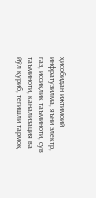ҳисобидан ижтимоий инфратузилма, яъни электр, газ, иссиқлик таъминоти, сув таъминоти, канализация ва йўл қуриб, тегишли тармоқ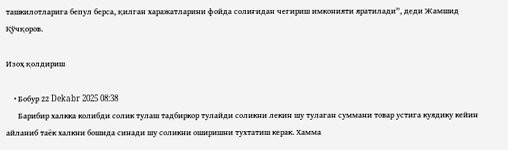ташкилотларига бепул берса, қилган харажатларини фойда солиғидан чегириш имконияти яратилади”, деди Жамшид Қўчқоров.

Изоҳ қолдириш

    • Бобур 22 Dekabr 2025 08:38
      Барибир халкка колибди солик тулаш тадбиркор тулайди соликни лекин шу тулаган суммани товар устига куядику кейин айланиб таёк халкни бошида синади шу соликни оширишни тухтатиш керак. Хамма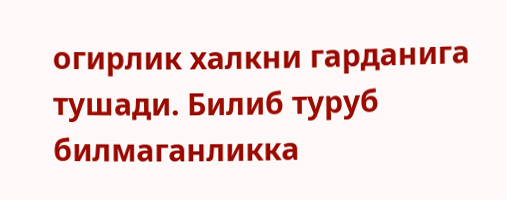огирлик халкни гарданига тушади. Билиб туруб билмаганликка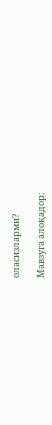оласизларми?

Мавзуга алоқадор: